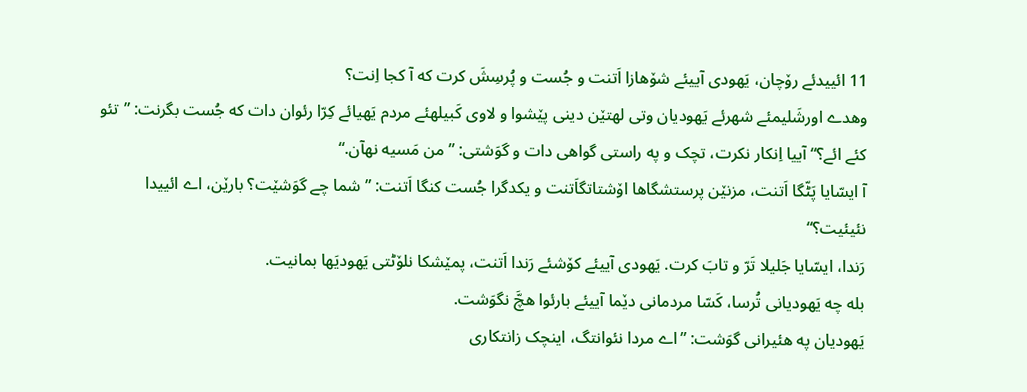11 ائییدئے رۆچان، یَهودی آییئے شۆهازا اَتنت و جُست و پُرسِشَ کرت که آ کجا اِنت؟
وهدے اورشَلیمئے شهرئے یَهودیان وتی لهتێن دینی پێشوا و لاوی کَبیلهئے مردم یَهیائے کِرّا رئوان دات که جُست بگرنت: ”تئو کئے ائے؟“ آییا اِنکار نکرت، تچک و په راستی گواهی دات و گوَشتی: ”من مَسیه نهآن.“
آ ایسّایا پَٹّگا اَتنت، مزنێن پرستشگاها اۆشتاتگاَتنت و یکدگرا جُست کنگا اَتنت: ”شما چے گوَشێت؟ بارێن، اے ائییدا نئیئیت؟“
رَندا، ایسّایا جَلیلا تَرّ و تابَ کرت. یَهودی آییئے کۆشئے رَندا اَتنت، پمێشکا نلۆٹتی یَهودیَها بمانیت.
بله چه یَهودیانی تُرسا، کَسّا مردمانی دێما آییئے بارئوا هچَّ نگوَشت.
یَهودیان په هئیرانی گوَشت: ”اے مردا نئوانتگ، اینچک زانتکاری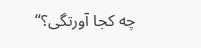چه کجا آورتگی؟“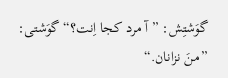گوَشتِش: ”آ مرد کجا اِنت؟“ گوَشتی: ”منَ نزانان.“